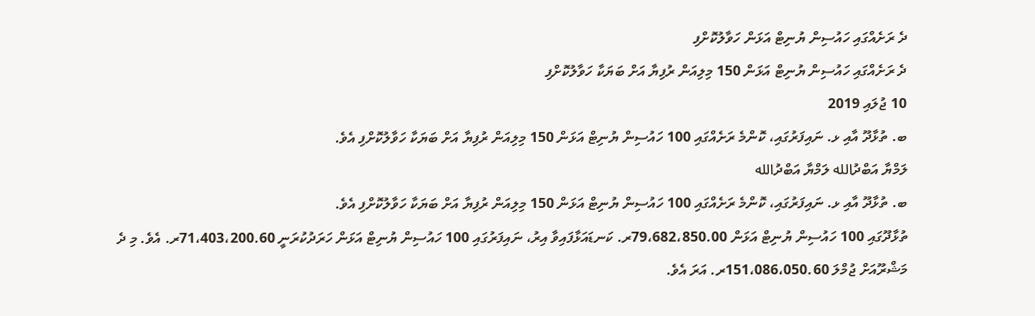ދެ ރަށެއްގައި ހައުސިން ޔުނިޓް އަޅަން ހަވާލުކޮށްފި
ދެ ރަށެއްގައި ހައުސިން ޔުނިޓް އަޅަން 150 މިލިއަން ރުފިޔާ އަށް ބަޔަކާ ހަވާލުކޮށްފި
10 ޖުލައި 2019
ބ. ތުޅާދޫ އާއި ޅ. ނައިފަރުގައި، ކޮންމެ ރަށެއްގައި 100 ހައުސިން ޔުނިޓް އަޅަން 150 މިލިއަން ރުފިޔާ އަށް ބަޔަކާ ހަވާލުކޮށްފި އެވެ.
ލަމްޔާ އަބްދުالله ލަމްޔާ އަބްދުالله
ބ. ތުޅާދޫ އާއި ޅ. ނައިފަރުގައި، ކޮންމެ ރަށެއްގައި 100 ހައުސިން ޔުނިޓް އަޅަން 150 މިލިއަން ރުފިޔާ އަށް ބަޔަކާ ހަވާލުކޮށްފި އެވެ.
ތުޅާދޫގައި 100 ހައުސިން ޔުނިޓް އަޅަން 79،682،850.00ރ. ކަނޑައަޅާފައިވާ އިރު، ނައިފަރުގައި 100 ހައުސިން ޔުނިޓް އަޅަން ހަރަދުކުރަނީ 71،403،200.60ރ. އެވެ. މި ދެ މަޝްރޫއަށް ޖުމްލަ 151،086،050.60ރ. އަރަ އެވެ.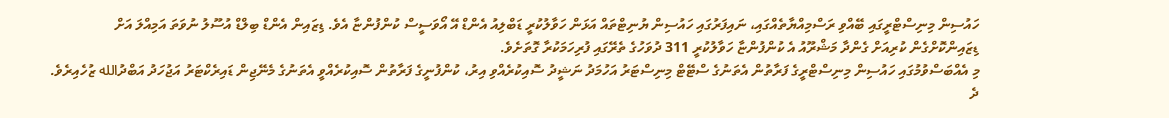ހައުސިން މިނިސްޓްރީގައި ބޭއްވި ރަސްމިއްޔާތެއްގައި، ނައިފަރުގައި ހައުސިން ޔުނިޓްތައް އަޅަން ހަވާލުކުރީ ޑަބްލިއު އެންޑް އޭ އޯވަސީސް ކުންފުންޏާ އެވެ. ޑިޒައިން އެންޑް ބިލްޑް އުސޫލު ނުވަތަ އަމިއްލަ އަށް ޑިޒައިންކޮށްގެން ކުރިއަށް ގެންދާ މަޝްރޫއު އެ ކުންފުންޏާ ހަވާލުކުރީ 311 ދުވަހުގެ ތެރޭގައި ފުރިހަމަކުރާ ގޮތަށެވެ.
މި އެއްބަސްވުމުގައި ހައުސިން މިނިސްޓްރީގެ ފަރާތުން އެތަނުގެ ސްޓޭޓް މިނިސްޓަރު އަހުމަދު ނަޝީދު ސޮއިކުރެއްވި އިރު، ކުންފުނީގެ ފަރާތުން ސޮއިކުރެއްވީ އެތަނުގެ މެނޭޖިން ޑައިރެކްޓަރު އަޖުހަދު އަބްދުالله ޒުހެއިރެވެ.
ދެ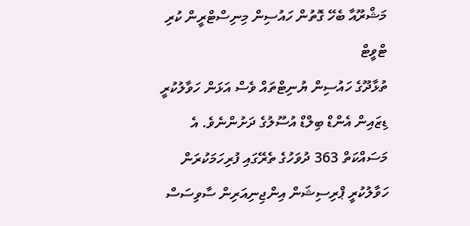މަޝްރޫއާ ބެހޭ ގޮތުން ހައުސިން މިނިސްޓްރީން ކުރި ޓްވީޓް
ތުޅާދޫގެ ހައުސިން ޔުނިޓްތައް ވެސް އަޅަން ހަވާލުކުރީ ޑިޒައިން އެންޑް ބިލްޑް އުސޫލުގެ ދަށުންނެވެ. އެ މަސައްކަތް 363 ދުވަހުގެ ތެރޭގައި ފުރިހަމަކުރަން ހަވާލުކުރީ ޕްރިސިޝަން އިންޖިނިއަރިން ސާވިސަސް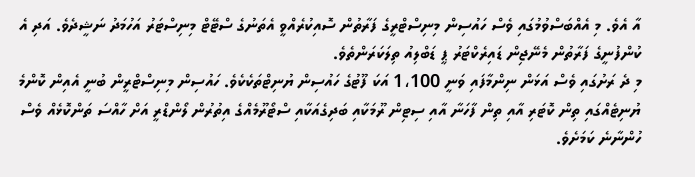އާ އެވެ. މި އެއްބަސްވުމުގައި ވެސް ހައުސިން މިނިސްޓްރީގެ ފަރާތުން ސޮއިކުރެއްވީ އެތަނުގެ ސްޓޭޓް މިނިސްޓަރު އަހުމަދު ނަޝީދެވެ. އަދި އެ ކުންފުނީގެ ފަރާތުން މެނޭޖިން ޑައިރެކްޓަރު ޕީ ޑަބްލިއު ތިލަކަރަންތެވެ.
މި ދެ ރަށުގައި ވެސް އަޅަން ނިންމާފައި ވަނީ 1،100 އަކަ ފޫޓުގެ ހައުސިން ޔުނިޓްތަކެކެވެ. ހައުސިން މިނިސްޓްރީން ބުނީ އެއިން ކޮންމެ ޔުނިޓެއްގައި ތިން ކޮޓަރި އާއި ތިން ފާހަނާ އާއި ސިޓިން ރޫމަކާއި ބަދިގެއަކާއި ސްޓޯރޫމެއްގެ އިތުރުން ލޯންޑްރީ އަށް ހާއްސަ ތަންކޮޅެއް ވެސް ހުންނާނެ ކަމަށެވެ.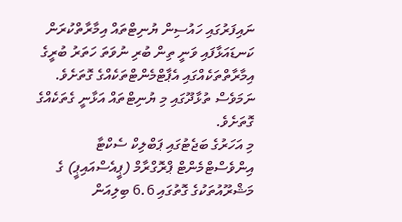ނައިފަރުގައި ހައުސިން ޔުނިޓްތައް އިމާރާތްކުރަން ކަނޑައަޅާފައި ވަނީ ތިން ބުރި ނުވަތަ ހަތަރު ބުރީގެ އިމާރާތްތަކެއްގައި އެޕާޓްމެންޓްތަކެއްގެ ގޮތަށެވެ. ނަމަވެސް ތުޅާދޫގައި މި ޔުނިޓްތައް އަޅާނީ ގެތަކެއްގެ ގޮތަށެވެ.
މި އަހަރުގެ ބަޖެޓުގައި ޕަބްލިކް ސެކްޓާ އިންވެސްޓްމެންޓް ޕްރޮގްރާމް (ޕީއެސްއައިޕީ) ގެ މަޝްރޫއުތަކުގެ ގޮތުގައި 6.6 ބިލިއަން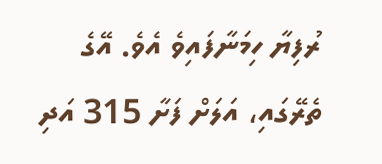ރުފިޔާ ހިމަނާފައިވެ އެވެ. އޭގެ ތެރޭގައި، އަލަށް ފަށާ 315 އަދި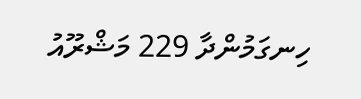ހިނގަމުންދާ 229 މަޝްރޫއު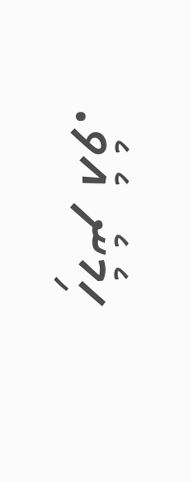ހިމެނެ އެވެ.